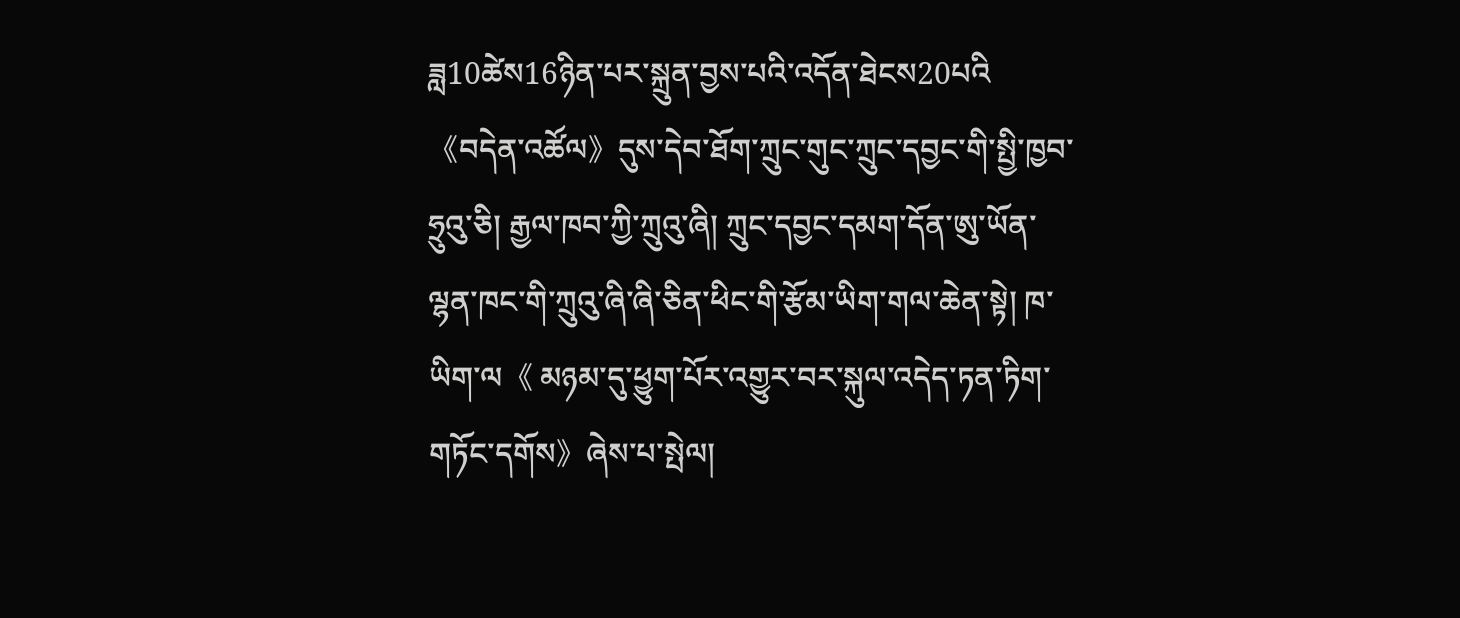ཟླ10ཚེས16ཉིན་པར་སྐྲུན་བྱས་པའི་འདོན་ཐེངས20པའི《བདེན་འཚོལ》དུས་དེབ་ཐོག་ཀྲུང་གུང་ཀྲུང་དབྱང་གི་སྤྱི་ཁྱབ་ཧྲུའུ་ཅི། རྒྱལ་ཁབ་ཀྱི་ཀྲུའུ་ཞི། ཀྲུང་དབྱང་དམག་དོན་ཨུ་ཡོན་ལྷན་ཁང་གི་ཀྲུའུ་ཞི་ཞི་ཅིན་ཕིང་གི་རྩོམ་ཡིག་གལ་ཆེན་སྟེ། ཁ་ཡིག་ལ《 མཉམ་དུ་ཕྱུག་པོར་འགྱུར་བར་སྐུལ་འདེད་ཏན་ཏིག་གཏོང་དགོས》ཞེས་པ་སྤེལ།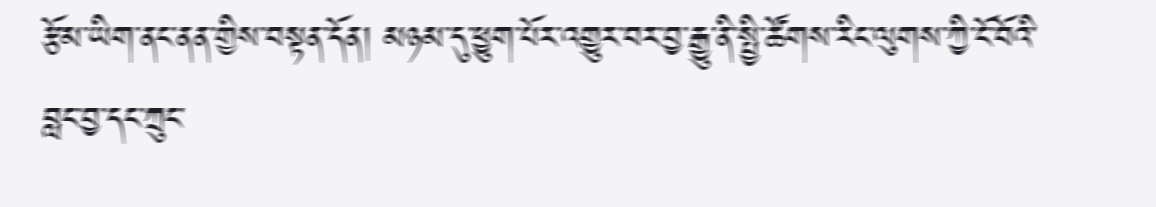རྩོམ་ཡིག་ནང་ནན་གྱིས་བསྟན་དོན། མཉམ་དུ་ཕྱུག་པོར་འགྱུར་བར་བྱ་རྒྱུ་ནི་སྤྱི་ཚོགས་རིང་ལུགས་ཀྱི་ངོ་བོའི་བླང་བྱ་དང་ཀྲུང་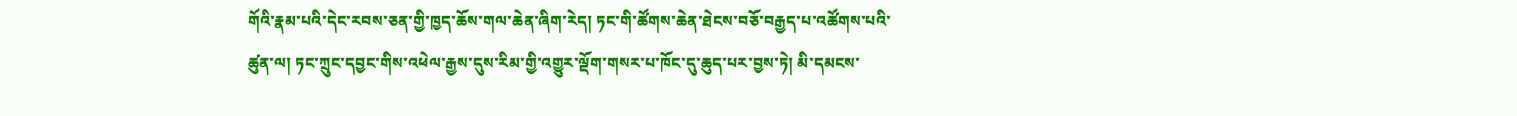གོའི་རྣམ་པའི་དེང་རབས་ཅན་གྱི་ཁྱད་ཆོས་གལ་ཆེན་ཞིག་རེད། ཏང་གི་ཚོགས་ཆེན་ཐེངས་བཅོ་བརྒྱད་པ་འཚོགས་པའི་ཚུན་ལ། ཏང་ཀྲུང་དབྱང་གིས་འཕེལ་རྒྱས་དུས་རིམ་གྱི་འགྱུར་ལྡོག་གསར་པ་ཁོང་དུ་ཆུད་པར་བྱས་ཏེ། མི་དམངས་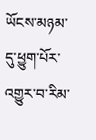ཡོངས་མཉམ་དུ་ཕྱུག་པོར་འགྱུར་བ་རིམ་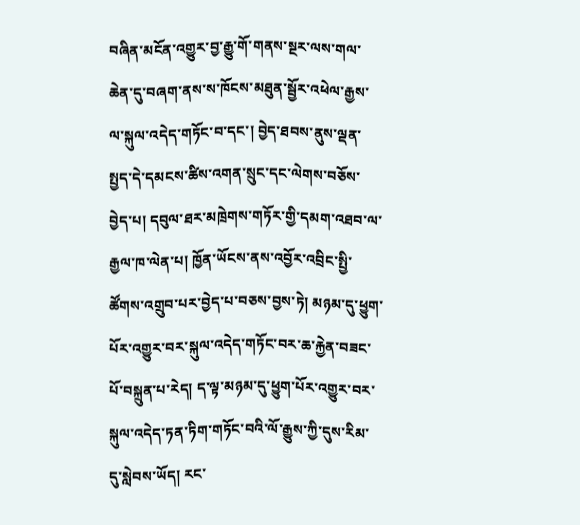བཞིན་མངོན་འགྱུར་བྱ་རྒྱུ་གོ་གནས་སྔར་ལས་གལ་ཆེན་དུ་བཞག་ནས་ས་ཁོངས་མཐུན་སྦྱོར་འཕེལ་རྒྱས་ལ་སྐུལ་འདེད་གཏོང་བ་དང་། བྱེད་ཐབས་ནུས་ལྡན་སྤྱད་དེ་དམངས་ཚིས་འགན་སྲུང་དང་ལེགས་བཅོས་བྱེད་པ། དབུལ་ཐར་མཁྲེགས་གཏོར་གྱི་དམག་འཐབ་ལ་རྒྱལ་ཁ་ལེན་པ། ཁྱོན་ཡོངས་ནས་འབྱོར་འབྲིང་སྤྱི་ཚོགས་འགྲུབ་པར་བྱེད་པ་བཅས་བྱས་ཏེ། མཉམ་དུ་ཕྱུག་པོར་འགྱུར་བར་སྐུལ་འདེད་གཏོང་བར་ཆ་རྐྱེན་བཟང་པོ་བསྐྲུན་པ་རེད། ད་ལྟ་མཉམ་དུ་ཕྱུག་པོར་འགྱུར་བར་སྐུལ་འདེད་ཏན་ཏིག་གཏོང་བའི་ལོ་རྒྱུས་ཀྱི་དུས་རིམ་དུ་སླེབས་ཡོད། རང་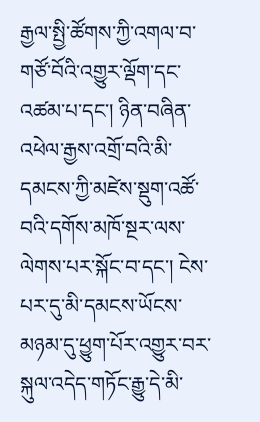རྒྱལ་སྤྱི་ཚོགས་ཀྱི་འགལ་བ་གཙོ་བོའི་འགྱུར་ལྡོག་དང་འཚམ་པ་དང་། ཉིན་བཞིན་འཕེལ་རྒྱས་འགྲོ་བའི་མི་དམངས་ཀྱི་མཛེས་སྡུག་འཚོ་བའི་དགོས་མཁོ་སྔར་ལས་ལེགས་པར་སྐོང་བ་དང་། ངེས་པར་དུ་མི་དམངས་ཡོངས་མཉམ་དུ་ཕྱུག་པོར་འགྱུར་བར་སྐུལ་འདེད་གཏོང་རྒྱུ་དེ་མི་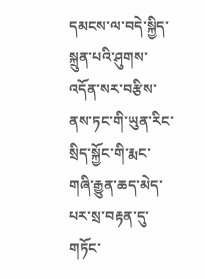དམངས་ལ་བདེ་སྐྱིད་སྐྲུན་པའི་ཤུགས་འདོན་སར་བརྩིས་ནས་ཏང་གི་ཡུན་རིང་སྲིད་སྐྱོང་གི་རྨང་གཞི་རྒྱུན་ཆད་མེད་པར་སྲ་བརྟན་དུ་གཏོང་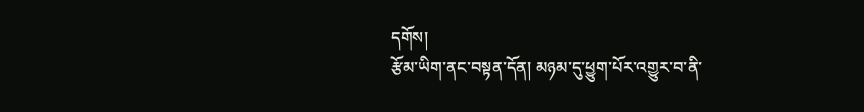དགོས།
རྩོམ་ཡིག་ནང་བསྟན་དོན། མཉམ་དུ་ཕྱུག་པོར་འགྱུར་བ་ནི་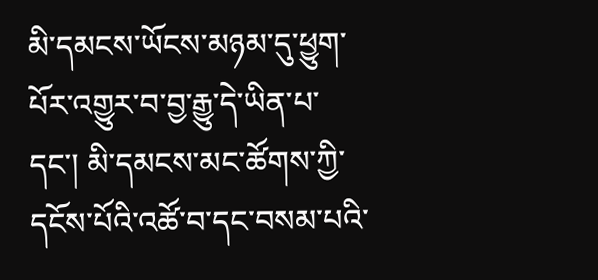མི་དམངས་ཡོངས་མཉམ་དུ་ཕྱུག་པོར་འགྱུར་བ་བྱ་རྒྱུ་དེ་ཡིན་པ་དང་། མི་དམངས་མང་ཚོགས་ཀྱི་དངོས་པོའི་འཚོ་བ་དང་བསམ་པའི་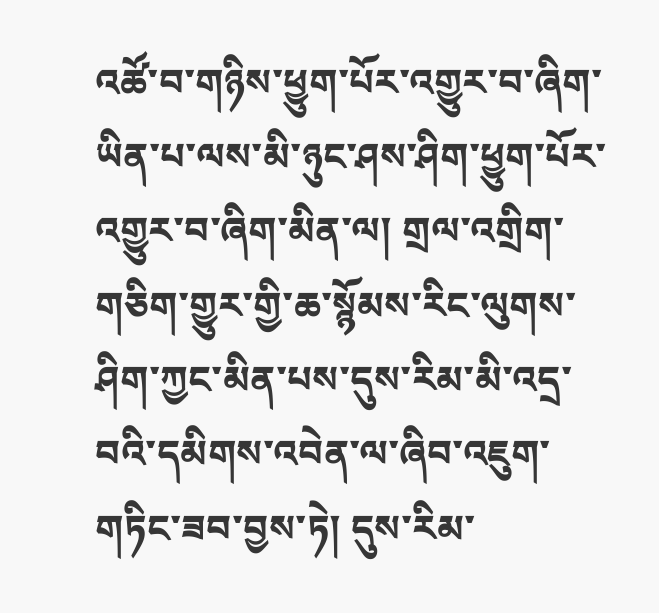འཚོ་བ་གཉིས་ཕྱུག་པོར་འགྱུར་བ་ཞིག་ཡིན་པ་ལས་མི་ཉུང་ཤས་ཤིག་ཕྱུག་པོར་འགྱུར་བ་ཞིག་མིན་ལ། གྲལ་འགྲིག་གཅིག་གྱུར་གྱི་ཆ་སྙོམས་རིང་ལུགས་ཤིག་ཀྱང་མིན་པས་དུས་རིམ་མི་འདྲ་བའི་དམིགས་འབེན་ལ་ཞིབ་འཇུག་གཏིང་ཟབ་བྱས་ཏེ། དུས་རིམ་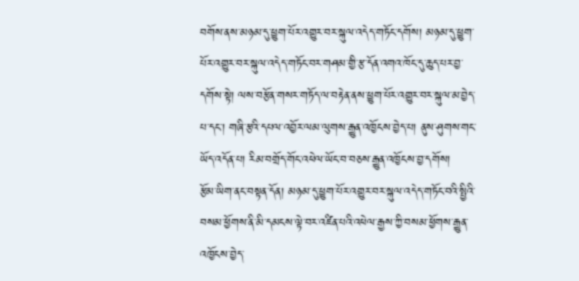བགོས་ནས་མཉམ་དུ་ཕྱུག་པོར་འགྱུར་བར་སྐུལ་འདེད་གཏོང་དགོས། མཉམ་དུ་ཕྱུག་པོར་འགྱུར་བར་སྐུལ་འདེད་གཏོང་བར་གཤམ་གྱི་རྩ་དོན་འགའ་ཁོང་དུ་ཆུད་པར་བྱ་དགོས་སྟེ། ལས་བརྩོན་གསར་གཏོད་ལ་བརྟེན་ནས་ཕྱུག་པོར་འགྱུར་བར་སྐུལ་མ་བྱེད་པ་དང་། གཞི་རྩའི་དཔལ་འབྱོར་ལམ་ལུགས་རྒྱུན་འཁྱོངས་བྱེད་པ། ནུས་ཤུགས་གང་ཡོད་འདོན་པ། རིམ་བགྲོད་གོང་འཕེལ་ཡོང་བ་བཅས་རྒྱུན་འཁྱོངས་བྱ་དགོས།
རྩོམ་ཡིག་ནང་བསྟན་དོན། མཉམ་དུ་ཕྱུག་པོར་འགྱུར་བར་སྐུལ་འདེད་གཏོང་བའི་སྤྱིའི་བསམ་ཕྱོགས་ནི་མི་དམངས་ལྟེ་བར་འཛིན་པའི་འཕེལ་རྒྱས་ཀྱི་བསམ་ཕྱོགས་རྒྱུན་འཁྱོངས་བྱེད་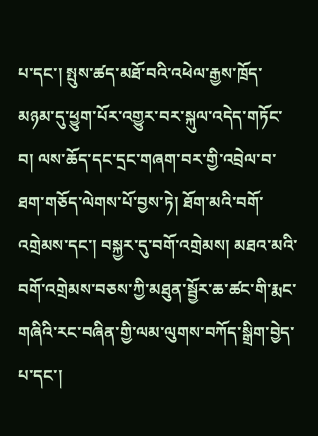པ་དང་། སྤུས་ཚད་མཐོ་བའི་འཕེལ་རྒྱས་ཁྲོད་མཉམ་དུ་ཕྱུག་པོར་འགྱུར་བར་སྐུལ་འདེད་གཏོང་བ། ལས་ཆོད་དང་དྲང་གཞག་བར་གྱི་འབྲེལ་བ་ཐག་གཅོད་ལེགས་པོ་བྱས་ཏེ། ཐོག་མའི་བགོ་འགྲེམས་དང་། བསྐྱར་དུ་བགོ་འགྲེམས། མཐའ་མའི་བགོ་འགྲེམས་བཅས་ཀྱི་མཐུན་སྦྱོར་ཆ་ཚང་གི་རྨང་གཞིའི་རང་བཞིན་གྱི་ལམ་ལུགས་བཀོད་སྒྲིག་བྱེད་པ་དང་།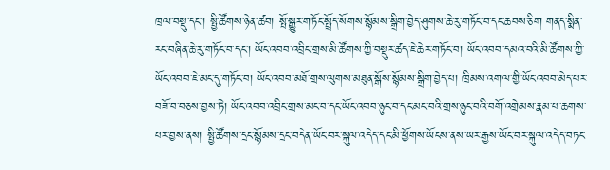ཁྲལ་བསྡུ་དང་། སྤྱི་ཚོགས་ཉེན་ཚབ། སྤོ་སྒྱུར་གཏོང་སྤྲོད་སོགས་སྙོམས་སྒྲིག་བྱེད་ཤུགས་ཆེ་རུ་གཏོང་བ་དང་ཆབས་ཅིག གནད་སྨིན་རང་བཞིན་ཆེ་རུ་གཏོང་བ་དང་། ཡོང་འབབ་འབྲིང་གྲས་མི་ཚོགས་ཀྱི་བསྡུར་ཚད་ཇེ་ཆེར་གཏོང་བ། ཡོང་འབབ་དམའ་བའི་མི་ཚོགས་ཀྱི་ཡོང་འབབ་ཇེ་མང་དུ་གཏོང་བ། ཡོང་འབབ་མཐོ་གྲས་ལུགས་མཐུན་སྒོས་སྙོམས་སྒྲིག་བྱེད་པ། ཁྲིམས་འགལ་གྱི་ཡོང་འབབ་མེད་པར་བཟོ་བ་བཅས་བྱས་ཏེ། ཡོང་འབབ་འབྲིང་གྲས་མང་བ་དང་ཡོང་འབབ་ཉུང་བ་དང་མང་བའི་གྲས་ཉུང་བའི་བགོ་འགྲེམས་རྣམ་པ་ཆགས་པར་བྱས་ནས། སྤྱི་ཚོགས་དྲང་སྙོམས་དྲང་བདེན་ཡོང་བར་སྐུལ་འདེད་དང་མི་ཕྱོགས་ཡོངས་ནས་ཡར་རྒྱས་ཡོང་བར་སྐུལ་འདེད་བཏང་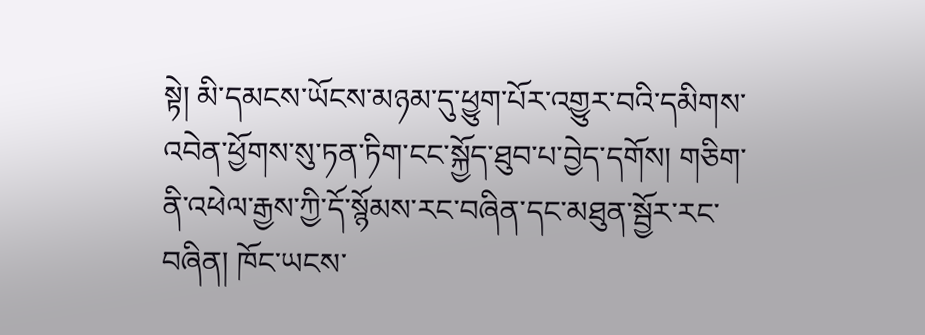སྟེ། མི་དམངས་ཡོངས་མཉམ་དུ་ཕྱུག་པོར་འགྱུར་བའི་དམིགས་འབེན་ཕྱོགས་སུ་ཏན་ཏིག་ངང་སྐྱོད་ཐུབ་པ་བྱེད་དགོས། གཅིག་ནི་འཕེལ་རྒྱས་ཀྱི་དོ་སྙོམས་རང་བཞིན་དང་མཐུན་སྦྱོར་རང་བཞིན། ཁོང་ཡངས་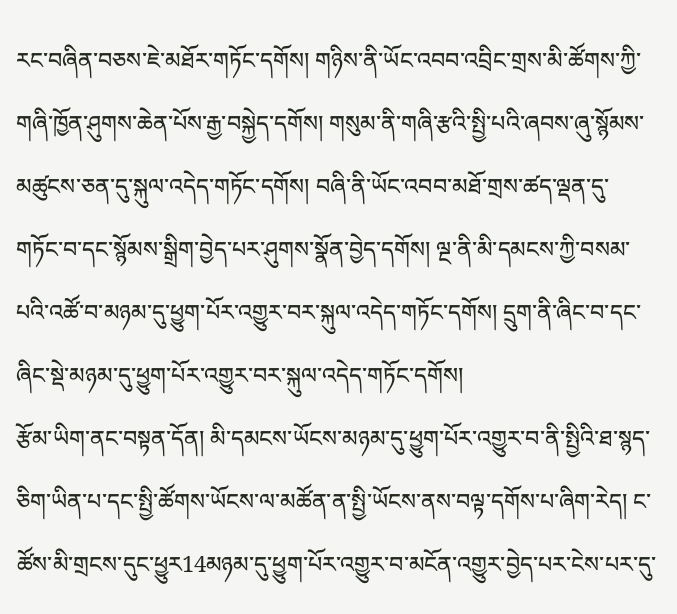རང་བཞིན་བཅས་ཇེ་མཐོར་གཏོང་དགོས། གཉིས་ནི་ཡོང་འབབ་འབྲིང་གྲས་མི་ཚོགས་ཀྱི་གཞི་ཁྱོན་ཤུགས་ཆེན་པོས་རྒྱ་བསྐྱེད་དགོས། གསུམ་ནི་གཞི་རྩའི་སྤྱི་པའི་ཞབས་ཞུ་སྙོམས་མཚུངས་ཅན་དུ་སྐུལ་འདེད་གཏོང་དགོས། བཞི་ནི་ཡོང་འབབ་མཐོ་གྲས་ཚད་ལྡན་དུ་གཏོང་བ་དང་སྙོམས་སྒྲིག་བྱེད་པར་ཤུགས་སྣོན་བྱེད་དགོས། ལྔ་ནི་མི་དམངས་ཀྱི་བསམ་པའི་འཚོ་བ་མཉམ་དུ་ཕྱུག་པོར་འགྱུར་བར་སྐུལ་འདེད་གཏོང་དགོས། དྲུག་ནི་ཞིང་བ་དང་ཞིང་སྡེ་མཉམ་དུ་ཕྱུག་པོར་འགྱུར་བར་སྐུལ་འདེད་གཏོང་དགོས།
རྩོམ་ཡིག་ནང་བསྟན་དོན། མི་དམངས་ཡོངས་མཉམ་དུ་ཕྱུག་པོར་འགྱུར་བ་ནི་སྤྱིའི་ཐ་སྙད་ཅིག་ཡིན་པ་དང་སྤྱི་ཚོགས་ཡོངས་ལ་མཚོན་ན་སྤྱི་ཡོངས་ནས་བལྟ་དགོས་པ་ཞིག་རེད། ང་ཚོས་མི་གྲངས་དུང་ཕྱུར14མཉམ་དུ་ཕྱུག་པོར་འགྱུར་བ་མངོན་འགྱུར་བྱེད་པར་ངེས་པར་དུ་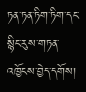ཏན་ཏན་ཏིག་ཏིག་དང་སྙིང་རུས་གཏན་འཁྱོངས་བྱེད་དགོས།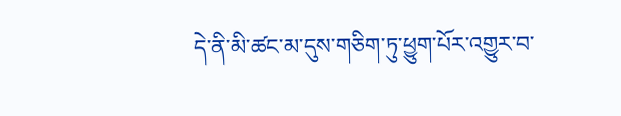དེ་ནི་མི་ཚང་མ་དུས་གཅིག་ཏུ་ཕྱུག་པོར་འགྱུར་བ་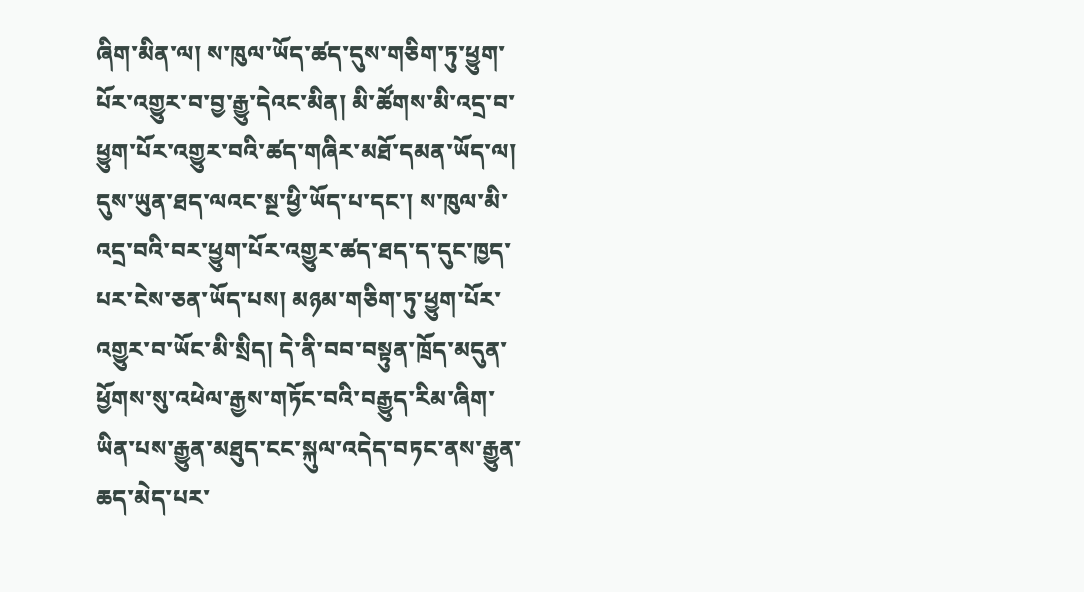ཞིག་མིན་ལ། ས་ཁུལ་ཡོད་ཚད་དུས་གཅིག་ཏུ་ཕྱུག་པོར་འགྱུར་བ་བྱ་རྒྱུ་དེའང་མིན། མི་ཚོགས་མི་འདྲ་བ་ཕྱུག་པོར་འགྱུར་བའི་ཚད་གཞིར་མཐོ་དམན་ཡོད་ལ། དུས་ཡུན་ཐད་ལའང་སྔ་ཕྱི་ཡོད་པ་དང་། ས་ཁུལ་མི་འདྲ་བའི་བར་ཕྱུག་པོར་འགྱུར་ཚད་ཐད་ད་དུང་ཁྱད་པར་ངེས་ཅན་ཡོད་པས། མཉམ་གཅིག་ཏུ་ཕྱུག་པོར་འགྱུར་བ་ཡོང་མི་སྲིད། དེ་ནི་བབ་བསྟུན་ཁྲོད་མདུན་ཕྱོགས་སུ་འཕེལ་རྒྱས་གཏོང་བའི་བརྒྱུད་རིམ་ཞིག་ཡིན་པས་རྒྱུན་མཐུད་ངང་སྐུལ་འདེད་བཏང་ནས་རྒྱུན་ཆད་མེད་པར་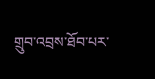གྲུབ་འབྲས་ཐོབ་པར་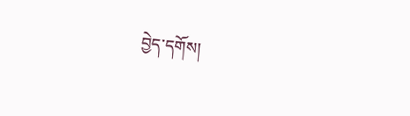བྱེད་དགོས།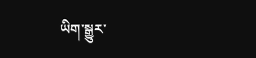ཡིག་སྒྱུར་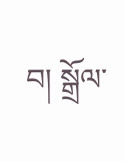བ། སྒྲོལ་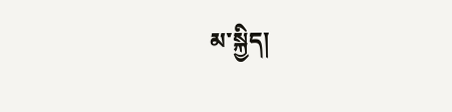མ་སྐྱིད།